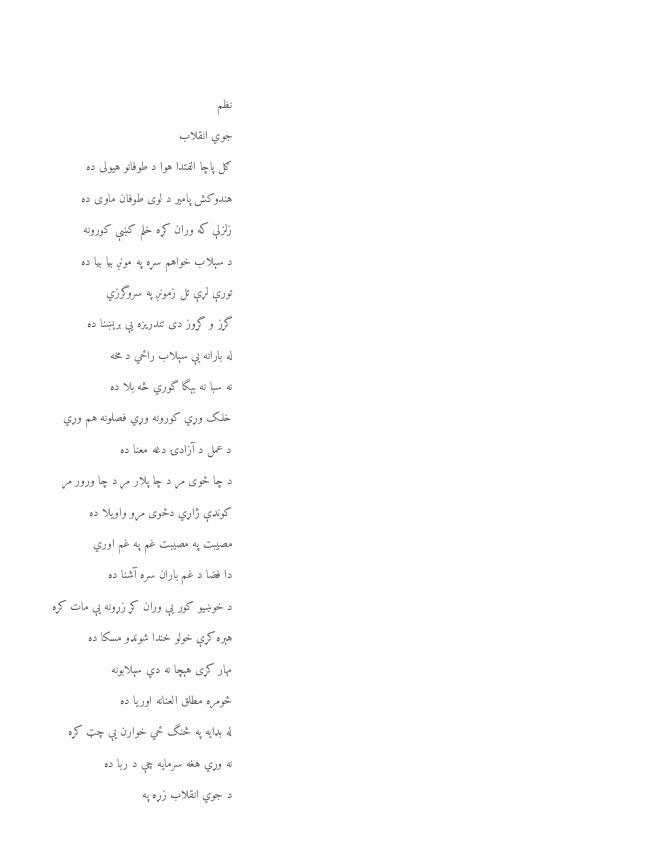نظم
جوي انقلاب
ګل پاچا الفتدا هوا د طوفانو هيولی ده
هندوکش پامير د لوی طوفان ماوی ده
زلزلې که وران کړه خلم کښې کورونه
د سېلاب خواهم سړه په مونږ بيا بيا ده
تورې لړې تل زمونږ په سروگرزي
گړز و گړوز دی تندريزه يې برېښنا ده
له بارانه يې سېلاب راځي د مخه
نه سبا نه بېگا گوري څه بلا ده
خلک وړي کورونه وړي فصلونه هم وړي
د عمل د آزادۍ دغه معنا ده
د چا ځوی مړ د چا پلار مړ د چا ورور مړ
کونډې ژاړي دځوی مړو واويلا ده
مصيبت په مصيبت غم په غم اوري
دا فضا د غم باران سره آشنا ده
د خوښيو کور يې وران کړ زړونه يې مات کړه
هېره کړې خولو خندا شونډو مسکا ده
مهار کړی هېچا نه دي سېلابونه
څومره مطلق العنانه اوريا ده
له بډايه په څنگ ځي خوارن يې چټ کړه
نه وړي هغه سرمايه چې د ربا ده
د جوي انقلاب زړه په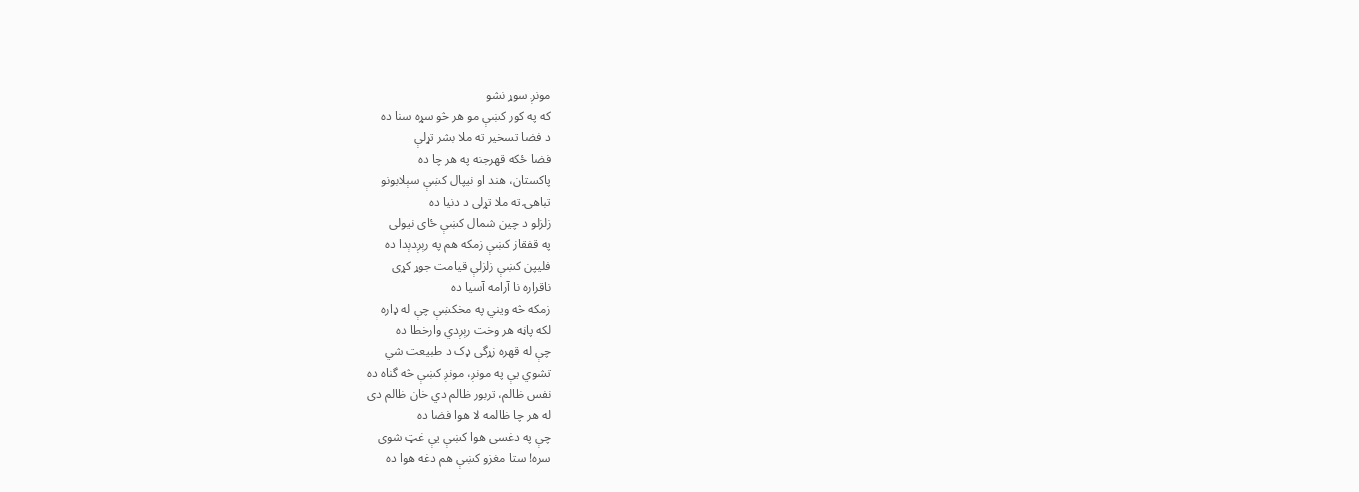مونږ سوړ نشو
که په کور کښې مو هر څو سړه سنا ده
د فضا تسخير ته ملا بشر تړلې
فضا ځکه قهرجنه په هر چا ده
پاکستان، هند او نيپال کښې سېلابونو
تباهۍ ته ملا تړلی د دنيا ده
زلزلو د چين شمال کښې ځای نيولی
په قفقاز کښې زمکه هم په رېږدېدا ده
فليپن کښې زلزلې قيامت جوړ کړی
ناقراره نا آرامه آسيا ده
زمکه څه ويني په مخکښې چې له ډاره
لکه پاڼه هر وخت رېږدي وارخطا ده
چې له قهره زړگی ډک د طبيعت شي
تشوي يې په مونږ، مونږ کښې څه گناه ده
نفس ظالم، تربور ظالم دي خان ظالم دی
له هر چا ظالمه لا هوا فضا ده
چې په دغسی هوا کښې يې غټ شوی
سره! ستا مغزو کښې هم دغه هوا ده